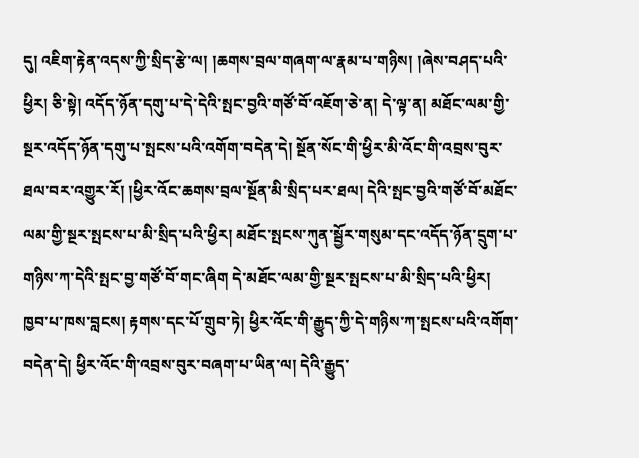དུ། འཇིག་རྟེན་འདས་ཀྱི་སྲིད་རྩེ་ལ། །ཆགས་བྲལ་གཞག་ལ་རྣམ་པ་གཉིས། །ཞེས་བཤད་པའི་ཕྱིར། ཅི་སྟེ། འདོད་ཉོན་དགུ་པ་དེ་དེའི་སྤང་བྱའི་གཙོ་བོ་འཇོག་ཅེ་ན། དེ་ལྟ་ན། མཐོང་ལམ་གྱི་སྔར་འདོད་ཉོན་དགུ་པ་སྤངས་པའི་འགོག་བདེན་དེ། སྔོན་སོང་གི་ཕྱིར་མི་འོང་གི་འབྲས་བུར་ཐལ་བར་འགྱུར་རོ། །ཕྱིར་འོང་ཆགས་བྲལ་སྔོན་མི་སྲིད་པར་ཐལ། དེའི་སྤང་བྱའི་གཙོ་བོ་མཐོང་ལམ་གྱི་སྔར་སྤངས་པ་མི་སྲིད་པའི་ཕྱིར། མཐོང་སྤངས་ཀུན་སྦྱོར་གསུམ་དང་འདོད་ཉོན་དྲུག་པ་གཉིས་ཀ་དེའི་སྤང་བྱ་གཙོ་བོ་གང་ཞིག དེ་མཐོང་ལམ་གྱི་སྔར་སྤངས་པ་མི་སྲིད་པའི་ཕྱིར། ཁྱབ་པ་ཁས་བླངས། རྟགས་དང་པོ་གྲུབ་ཏེ། ཕྱིར་འོང་གི་རྒྱུད་ཀྱི་དེ་གཉིས་ཀ་སྤངས་པའི་འགོག་བདེན་དེ། ཕྱིར་འོང་གི་འབྲས་བུར་བཞག་པ་ཡིན་ལ། དེའི་རྒྱུད་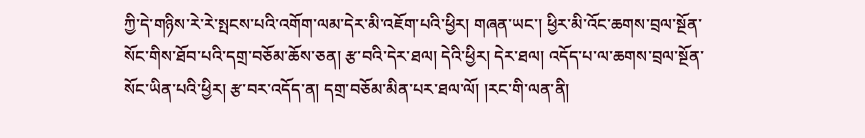ཀྱི་དེ་གཉིས་རེ་རེ་སྤངས་པའི་འགོག་ལམ་དེར་མི་འཇོག་པའི་ཕྱིར། གཞན་ཡང་། ཕྱིར་མི་འོང་ཆགས་བྲལ་སྔོན་སོང་གིས་ཐོབ་པའི་དགྲ་བཅོམ་ཆོས་ཅན། རྩ་བའི་དེར་ཐལ། དེའི་ཕྱིར། དེར་ཐལ། འདོད་པ་ལ་ཆགས་བྲལ་སྔོན་སོང་ཡིན་པའི་ཕྱིར། རྩ་བར་འདོད་ན། དགྲ་བཅོམ་མིན་པར་ཐལ་ལོ། །རང་གི་ལན་ནི།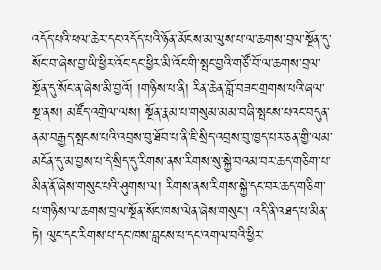འདོད་པའི་ཕལ་ཆེར་དང་འདོད་པའི་ཉོན་མོངས་མ་ལུས་པ་ལ་ཆགས་བྲལ་སྔོན་དུ་སོང་བ་ཞེས་བྱ་ཡི་ཕྱིར་འོང་དང་ཕྱིར་མི་འོང་གི་སྤང་བྱའི་གཙོ་བོ་ལ་ཆགས་བྲལ་སྔོན་དུ་སོང་ན་ཞེས་མི་བྱའོ། །གཉིས་པ་ནི། རིན་ཆེན་བློ་བཟང་གྲགས་པའི་ཞལ་སྔ་ནས། མཛོད་འགྲེལ་ལས། སྔོན་རྣམ་པ་གསུམ་མམ་བཞི་སྤངས་པའང་བདུན་ནམ་བརྒྱད་སྤངས་པའི་འབྲས་བུ་ཐོབ་པ་ནི་ཇི་སྲིད་འབྲས་བུ་ཁྱད་པར་ཅན་གྱི་ལམ་མངོན་དུ་མ་བྱས་པ་དེ་སྲིད་དུ་རིགས་ནས་རིགས་སུ་སྐྱེ་བའམ་བར་ཆད་གཅིག་པ་མིན་ནོ་ཞེས་གསུང་པའི་ཤུགས་ལ། རིགས་ནས་རིགས་སྐྱེ་དང་བར་ཆད་གཅིག་པ་གཉིས་ལ་ཆགས་བྲལ་སྔོན་སོང་ཁས་ལེན་ཞེས་གསུང་། འདི་ནི་འཐད་པ་མིན་ཏེ། ལུང་དང་རིགས་པ་དང་ཁས་བླངས་པ་དང་འགལ་བའི་ཕྱིར་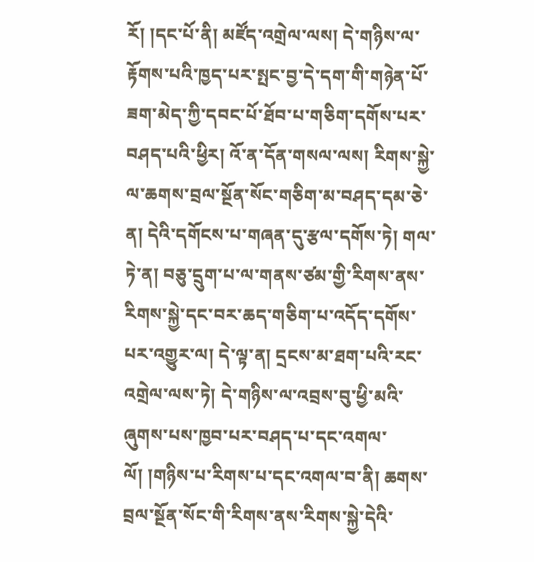རོ། །དང་པོ་ནི། མཛོད་འགྲེལ་ལས། དེ་གཉིས་ལ་རྟོགས་པའི་ཁྱད་པར་སྤང་བྱ་དེ་དག་གི་གཉེན་པོ་ཟག་མེད་ཀྱི་དབང་པོ་ཐོབ་པ་གཅིག་དགོས་པར་བཤད་པའི་ཕྱིར། འོ་ན་དོན་གསལ་ལས། རིགས་སྐྱེ་ལ་ཆགས་བྲལ་སྔོན་སོང་གཅིག་མ་བཤད་དམ་ཅེ་ན། དེའི་དགོངས་པ་གཞན་དུ་རྩལ་དགོས་ཏེ། གལ་ཏེ་ན། བཅུ་དྲུག་པ་ལ་གནས་ཙམ་གྱི་རིགས་ནས་རིགས་སྐྱེ་དང་བར་ཆད་གཅིག་པ་འདོད་དགོས་པར་འགྱུར་ལ། དེ་ལྟ་ན། དྲངས་མ་ཐག་པའི་རང་འགྲེལ་ལས་ཏེ། དེ་གཉིས་ལ་འབྲས་བུ་ཕྱི་མའི་ཞུགས་པས་ཁྱབ་པར་བཤད་པ་དང་འགལ་ལོ། །གཉིས་པ་རིགས་པ་དང་འགལ་བ་ནི། ཆགས་བྲལ་སྔོན་སོང་གི་རིགས་ནས་རིགས་སྐྱེ་དེའི་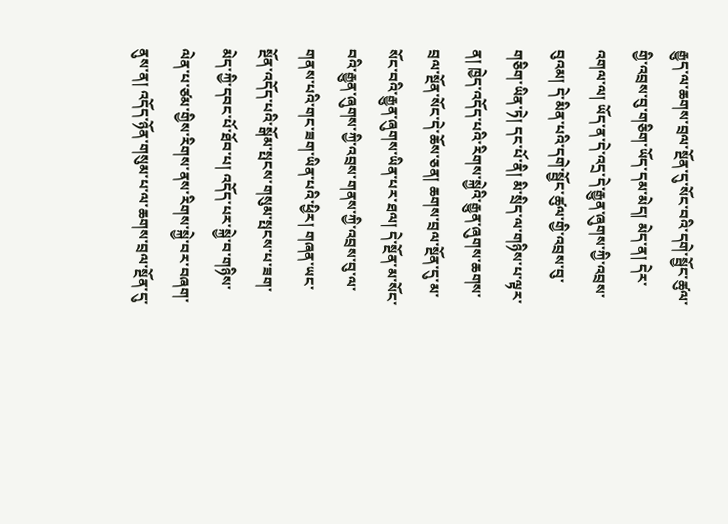རྒྱུད་ལ་ཆགས་བྲལ་སྔོན་དུ་སོང་བའི་དགེ་སྦྱོང་ཚུལ་གྱི་འབྲས་བུ་གཅིག་ཡོད་དམ་མེད། མེད་ན། དེར་འགལ་ལ། ཡོད་ན་དེ་འདྲ་དེ་རྒྱུན་ཞུགས་ཀྱི་འབྲས་བུའམ། དེ་མིན་པའི་དགེ་སྦྱོང་ཚུལ་གྱི་འབྲས་བུ་གཅིག་ཡིན་ཏེ། དང་པོ་ནི། མི་སྲིད་ལ་གཉིས་པ་ལྟར་ན། ཁྱེད་འདོད་པའི་རིགས་སྐྱེའི་རྒྱུན་ཞུགས་ཆགས་བྲལ་སྔོན་སོང་དེ་ཆོས་ཅན། ཆགས་བྲལ་སྔོན་དུ་མ་སོང་བའི་རྒྱུན་ཞུགས་ཡིན་པར་ཐལ། དེ་སྔོན་མ་སོང་བའི་རྒྱུན་ཞུགས་ཀྱི་འབྲས་གནས་ཀྱི་འབྲས་བུ་ལ་གནས་པའི་གང་ཟག་ཡིན་པའི་ཕྱིར། གཞན་ཡང་སྔོན་འདོད་པའི་སྒོམ་སྤངས་གསུམ་སྤངས་པ་ཟག་མེད་ཀྱི་དབང་པོ་ཐོབ་པ། འདོད་པར་སྐྱེ་བ་གཉིས་ལེན་པ་ཙམ་གྱིས་རིགས་ནས་རིགས་སྐྱེ་བར་བཞག་ནུས་ན། འདོད་ཉོན་གསུམ་པ་ལ་ཆགས་བྲལ་སྔོན་དུ་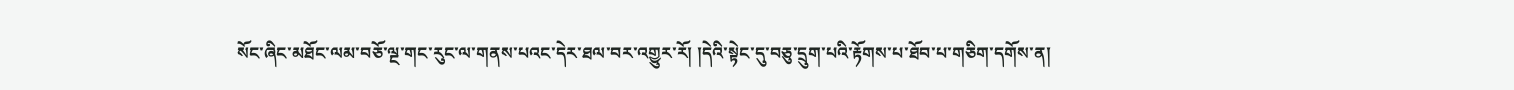སོང་ཞིང་མཐོང་ལམ་བཅོ་ལྔ་གང་རུང་ལ་གནས་པའང་དེར་ཐལ་བར་འགྱུར་རོ། །དེའི་སྟེང་དུ་བཅུ་དྲུག་པའི་རྟོགས་པ་ཐོབ་པ་གཅིག་དགོས་ན།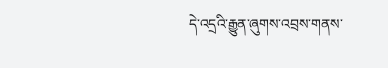དེ་འདྲའི་རྒྱུན་ཞུགས་འབྲས་གནས་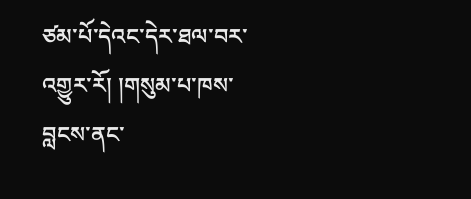ཙམ་པོ་དེའང་དེར་ཐལ་བར་འགྱུར་རོ། །གསུམ་པ་ཁས་བླངས་ནང་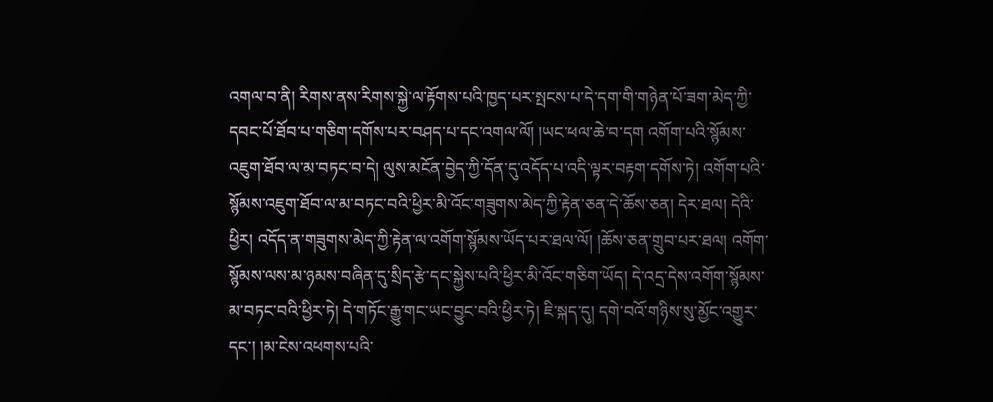འགལ་བ་ནི། རིགས་ནས་རིགས་སྐྱེ་ལ་རྟོགས་པའི་ཁྱད་པར་སྤངས་པ་དེ་དག་གི་གཉེན་པོ་ཟག་མེད་ཀྱི་དབང་པོ་ཐོབ་པ་གཅིག་དགོས་པར་བཤད་པ་དང་འགལ་ལོ། །ཡང་ཕལ་ཆེ་བ་དག འགོག་པའི་སྙོམས་འཇུག་ཐོབ་ལ་མ་བཏང་བ་དེ། ལུས་མངོན་བྱེད་ཀྱི་དོན་དུ་འདོད་པ་འདི་ལྟར་བརྟག་དགོས་ཏེ། འགོག་པའི་སྙོམས་འཇུག་ཐོབ་ལ་མ་བཏང་བའི་ཕྱིར་མི་འོང་གཟུགས་མེད་ཀྱི་རྟེན་ཅན་དེ་ཆོས་ཅན། དེར་ཐལ། དེའི་ཕྱིར། འདོད་ན་གཟུགས་མེད་ཀྱི་རྟེན་ལ་འགོག་སྙོམས་ཡོད་པར་ཐལ་ལོ། །ཆོས་ཅན་གྲུབ་པར་ཐལ། འགོག་སྙོམས་ལས་མ་ཉམས་བཞིན་དུ་སྲིད་རྩེ་དང་སྐྱེས་པའི་ཕྱིར་མི་འོང་གཅིག་ཡོད། དེ་འདྲ་དེས་འགོག་སྙོམས་མ་བཏང་བའི་ཕྱིར་ཏེ། དེ་གཏོང་རྒྱུ་གང་ཡང་བྱུང་བའི་ཕྱིར་ཏེ། ཇི་སྐད་དུ། དགེ་བའོ་གཉིས་སུ་མྱོང་འགྱུར་དང་། །མ་ངེས་འཕགས་པའི་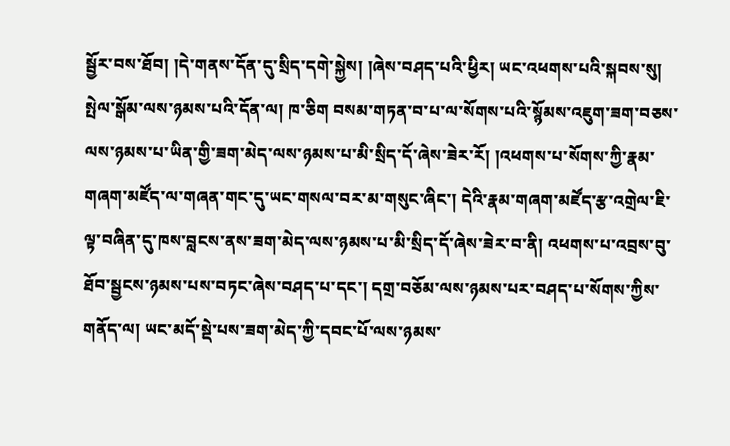སྦྱོར་བས་ཐོབ། །དེ་གནས་དོན་དུ་སྲིད་དགེ་སྐྱེས། །ཞེས་བཤད་པའི་ཕྱིར། ཡང་འཕགས་པའི་སྐབས་སུ། སྤེལ་སྒོམ་ལས་ཉམས་པའི་དོན་ལ། ཁ་ཅིག བསམ་གཏན་བ་པ་ལ་སོགས་པའི་སྙོམས་འཇུག་ཟག་བཅས་ལས་ཉམས་པ་ཡིན་གྱི་ཟག་མེད་ལས་ཉམས་པ་མི་སྲིད་དོ་ཞེས་ཟེར་རོ། །འཕགས་པ་སོགས་ཀྱི་རྣམ་གཞག་མཛོད་ལ་གཞན་གང་དུ་ཡང་གསལ་བར་མ་གསུང་ཞིང་། དེའི་རྣམ་གཞག་མཛོད་རྩ་འགྲེལ་ཇི་ལྟ་བཞིན་དུ་ཁས་བླངས་ནས་ཟག་མེད་ལས་ཉམས་པ་མི་སྲིད་དོ་ཞེས་ཟེར་བ་ནི། འཕགས་པ་འབྲས་བུ་ཐོབ་སྦྱངས་ཉམས་པས་བཏང་ཞེས་བཤད་པ་དང་། དགྲ་བཅོམ་ལས་ཉམས་པར་བཤད་པ་སོགས་ཀྱིས་གནོད་ལ། ཡང་མདོ་སྡེ་པས་ཟག་མེད་ཀྱི་དབང་པོ་ལས་ཉམས་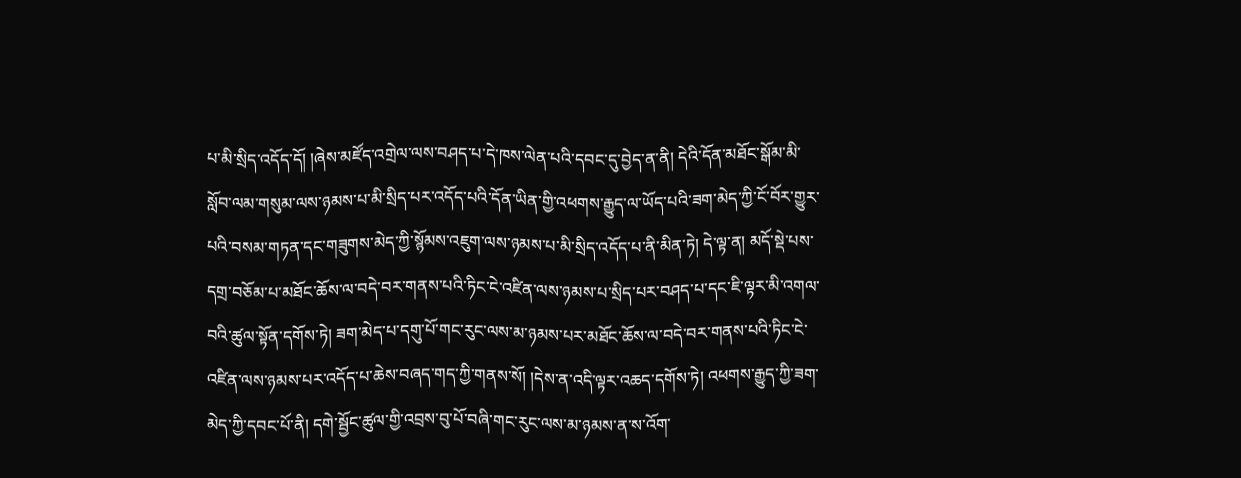པ་མི་སྲིད་འདོད་དོ། །ཞེས་མཛོད་འགྲེལ་ལས་བཤད་པ་དེ་ཁས་ལེན་པའི་དབང་དུ་བྱེད་ན་ནི། དེའི་དོན་མཐོང་སྒོམ་མི་སློབ་ལམ་གསུམ་ལས་ཉམས་པ་མི་སྲིད་པར་འདོད་པའི་དོན་ཡིན་གྱི་འཕགས་རྒྱུད་ལ་ཡོད་པའི་ཟག་མེད་ཀྱི་ངོ་བོར་གྱུར་པའི་བསམ་གཏན་དང་གཟུགས་མེད་ཀྱི་སྙོམས་འཇུག་ལས་ཉམས་པ་མི་སྲིད་འདོད་པ་ནི་མིན་ཏེ། དེ་ལྟ་ན། མདོ་སྡེ་པས་དགྲ་བཅོམ་པ་མཐོང་ཆོས་ལ་བདེ་བར་གནས་པའི་ཏིང་ངེ་འཛིན་ལས་ཉམས་པ་སྲིད་པར་བཤད་པ་དང་ཇི་ལྟར་མི་འགལ་བའི་ཚུལ་སྟོན་དགོས་ཏེ། ཟག་མེད་པ་དགུ་པོ་གང་རུང་ལས་མ་ཉམས་པར་མཐོང་ཆོས་ལ་བདེ་བར་གནས་པའི་ཏིང་ངེ་འཛིན་ལས་ཉམས་པར་འདོད་པ་ཆེས་བཞད་གད་ཀྱི་གནས་སོ། །དེས་ན་འདི་ལྟར་འཆད་དགོས་ཏེ། འཕགས་རྒྱུད་ཀྱི་ཟག་མེད་ཀྱི་དབང་པོ་ནི། དགེ་སྦྱོང་ཚུལ་གྱི་འབྲས་བུ་པོ་བཞི་གང་རུང་ལས་མ་ཉམས་ན་ས་འོག་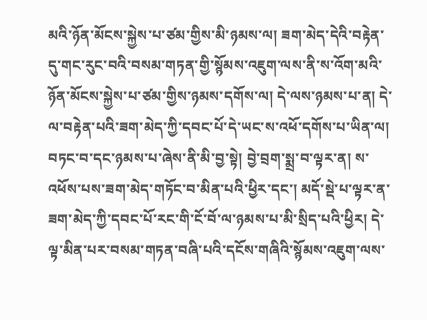མའི་ཉོན་མོངས་སྐྱེས་པ་ཙམ་གྱིས་མི་ཉམས་ལ། ཟག་མེད་དེའི་བརྟེན་དུ་གང་རུང་བའི་བསམ་གཏན་གྱི་སྙོམས་འཇུག་ལས་ནི་ས་འོག་མའི་ཉོན་མོངས་སྐྱེས་པ་ཙམ་གྱིས་ཉམས་དགོས་ལ། དེ་ལས་ཉམས་པ་ན། དེ་ལ་བརྟེན་པའི་ཟག་མེད་ཀྱི་དབང་པོ་དེ་ཡང་ས་འཕོ་དགོས་པ་ཡིན་ལ། བཏང་བ་དང་ཉམས་པ་ཞེས་ནི་མི་བྱ་སྟེ། བྱེ་བྲག་སྨྲ་བ་ལྟར་ན། ས་འཕོས་པས་ཟག་མེད་གཏོང་བ་མིན་པའི་ཕྱིར་དང་། མདོ་སྡེ་པ་ལྟར་ན་ཟག་མེད་ཀྱི་དབང་པོ་རང་གི་ངོ་བོ་ལ་ཉམས་པ་མི་སྲིད་པའི་ཕྱིར། དེ་ལྟ་མིན་པར་བསམ་གཏན་བཞི་པའི་དངོས་གཞིའི་སྙོམས་འཇུག་ལས་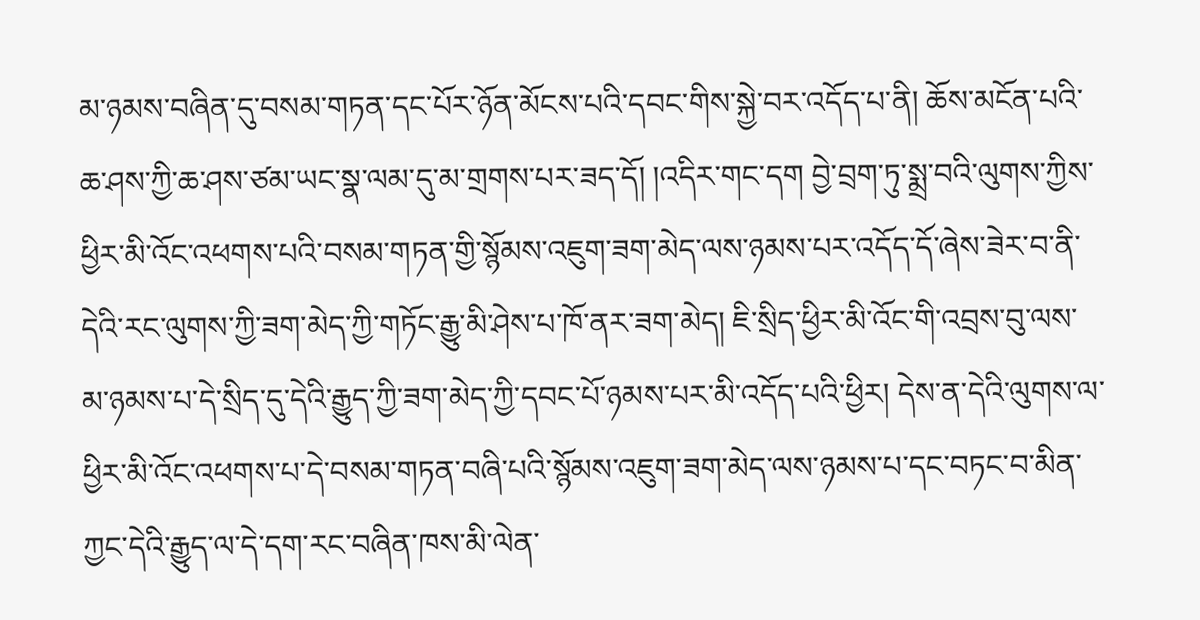མ་ཉམས་བཞིན་དུ་བསམ་གཏན་དང་པོར་ཉོན་མོངས་པའི་དབང་གིས་སྐྱེ་བར་འདོད་པ་ནི། ཆོས་མངོན་པའི་ཆ་ཤས་ཀྱི་ཆ་ཤས་ཙམ་ཡང་སྣ་ལམ་དུ་མ་གྲགས་པར་ཟད་དོ། །འདིར་གང་དག བྱེ་བྲག་ཏུ་སྨྲ་བའི་ལུགས་ཀྱིས་ཕྱིར་མི་འོང་འཕགས་པའི་བསམ་གཏན་གྱི་སྙོམས་འཇུག་ཟག་མེད་ལས་ཉམས་པར་འདོད་དོ་ཞེས་ཟེར་བ་ནི་དེའི་རང་ལུགས་ཀྱི་ཟག་མེད་ཀྱི་གཏོང་རྒྱུ་མི་ཤེས་པ་ཁོ་ནར་ཟག་མེད། ཇི་སྲིད་ཕྱིར་མི་འོང་གི་འབྲས་བུ་ལས་མ་ཉམས་པ་དེ་སྲིད་དུ་དེའི་རྒྱུད་ཀྱི་ཟག་མེད་ཀྱི་དབང་པོ་ཉམས་པར་མི་འདོད་པའི་ཕྱིར། དེས་ན་དེའི་ལུགས་ལ་ཕྱིར་མི་འོང་འཕགས་པ་དེ་བསམ་གཏན་བཞི་པའི་སྙོམས་འཇུག་ཟག་མེད་ལས་ཉམས་པ་དང་བཏང་བ་མིན་ཀྱང་དེའི་རྒྱུད་ལ་དེ་དག་རང་བཞིན་ཁས་མི་ལེན་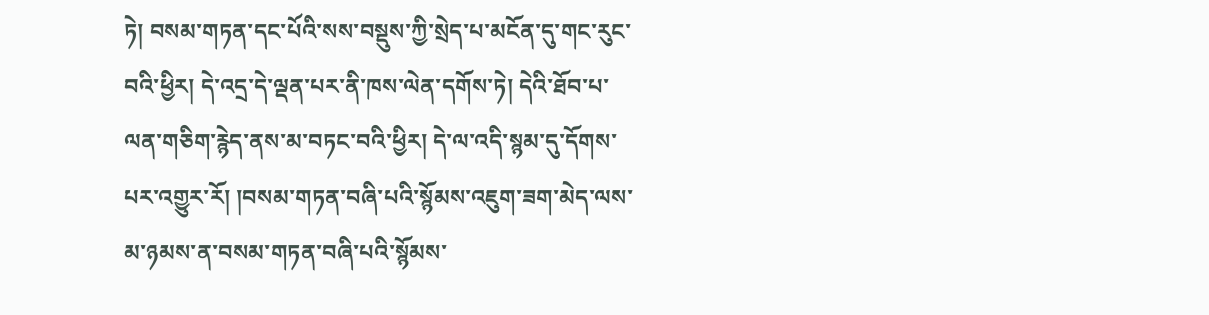ཏེ། བསམ་གཏན་དང་པོའི་སས་བསྡུས་ཀྱི་སྲེད་པ་མངོན་དུ་གང་རུང་བའི་ཕྱིར། དེ་འདྲ་དེ་ལྡན་པར་ནི་ཁས་ལེན་དགོས་ཏེ། དེའི་ཐོབ་པ་ལན་གཅིག་རྙེད་ནས་མ་བཏང་བའི་ཕྱིར། དེ་ལ་འདི་སྙམ་དུ་དོགས་པར་འགྱུར་རོ། །བསམ་གཏན་བཞི་པའི་སྙོམས་འཇུག་ཟག་མེད་ལས་མ་ཉམས་ན་བསམ་གཏན་བཞི་པའི་སྙོམས་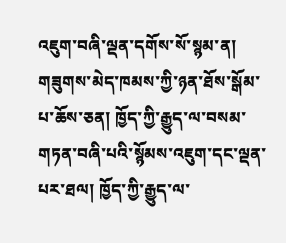འཇུག་བཞི་ལྡན་དགོས་སོ་སྙམ་ན། གཟུགས་མེད་ཁམས་ཀྱི་ཉན་ཐོས་སྒོམ་པ་ཆོས་ཅན། ཁྱོད་ཀྱི་རྒྱུད་ལ་བསམ་གཏན་བཞི་པའི་སྙོམས་འཇུག་དང་ལྡན་པར་ཐལ། ཁྱོད་ཀྱི་རྒྱུད་ལ་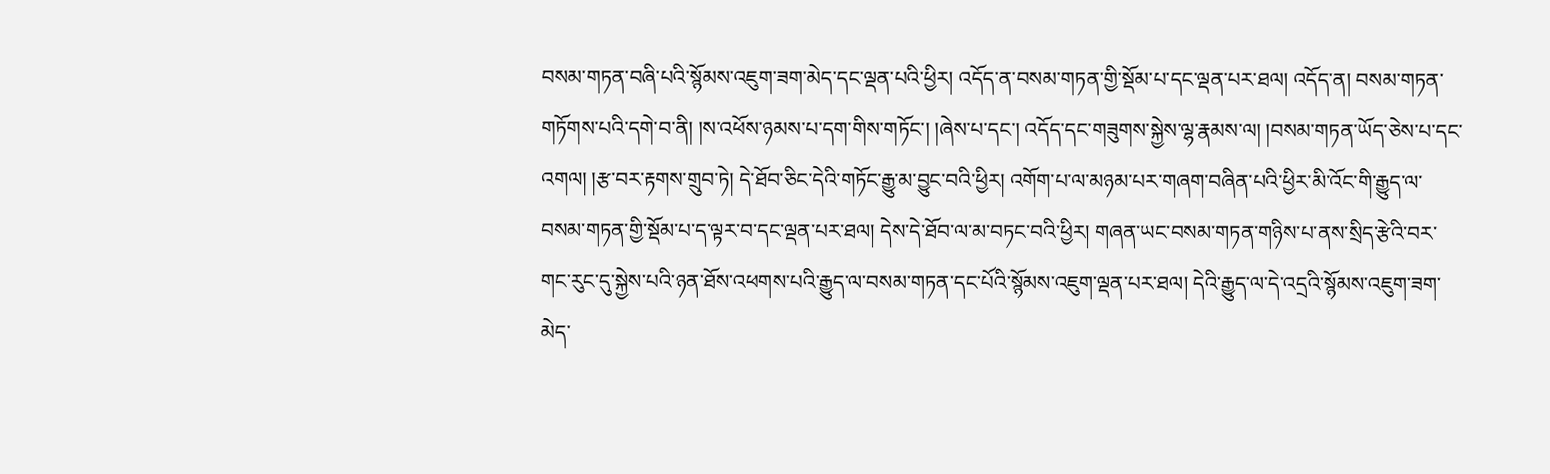བསམ་གཏན་བཞི་པའི་སྙོམས་འཇུག་ཟག་མེད་དང་ལྡན་པའི་ཕྱིར། འདོད་ན་བསམ་གཏན་གྱི་སྡོམ་པ་དང་ལྡན་པར་ཐལ། འདོད་ན། བསམ་གཏན་གཏོགས་པའི་དགེ་བ་ནི། །ས་འཕོས་ཉམས་པ་དག་གིས་གཏོང་། །ཞེས་པ་དང་། འདོད་དང་གཟུགས་སྐྱེས་ལྷ་རྣམས་ལ། །བསམ་གཏན་ཡོད་ཅེས་པ་དང་འགལ། །རྩ་བར་རྟགས་གྲུབ་ཏེ། དེ་ཐོབ་ཅིང་དེའི་གཏོང་རྒྱུ་མ་བྱུང་བའི་ཕྱིར། འགོག་པ་ལ་མཉམ་པར་གཞག་བཞིན་པའི་ཕྱིར་མི་འོང་གི་རྒྱུད་ལ་བསམ་གཏན་གྱི་སྡོམ་པ་ད་ལྟར་བ་དང་ལྡན་པར་ཐལ། དེས་དེ་ཐོབ་ལ་མ་བཏང་བའི་ཕྱིར། གཞན་ཡང་བསམ་གཏན་གཉིས་པ་ནས་སྲིད་རྩེའི་བར་གང་རུང་དུ་སྐྱེས་པའི་ཉན་ཐོས་འཕགས་པའི་རྒྱུད་ལ་བསམ་གཏན་དང་པོའི་སྙོམས་འཇུག་ལྡན་པར་ཐལ། དེའི་རྒྱུད་ལ་དེ་འདྲའི་སྙོམས་འཇུག་ཟག་མེད་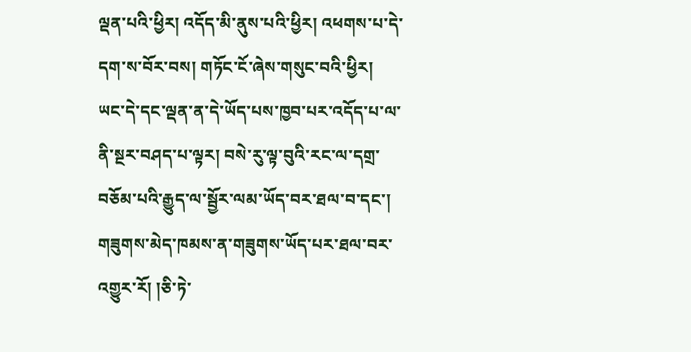ལྡན་པའི་ཕྱིར། འདོད་མི་ནུས་པའི་ཕྱིར། འཕགས་པ་དེ་དག་ས་བོར་བས། གཏོང་ངོ་ཞེས་གསུང་བའི་ཕྱིར། ཡང་དེ་དང་ལྡན་ན་དེ་ཡོད་པས་ཁྱབ་པར་འདོད་པ་ལ་ནི་སྔར་བཤད་པ་ལྟར། བསེ་རུ་ལྟ་བུའི་རང་ལ་དགྲ་བཅོམ་པའི་རྒྱུད་ལ་སྦྱོར་ལམ་ཡོད་བར་ཐལ་བ་དང་། གཟུགས་མེད་ཁམས་ན་གཟུགས་ཡོད་པར་ཐལ་བར་འགྱུར་རོ། །ཅི་ཏེ་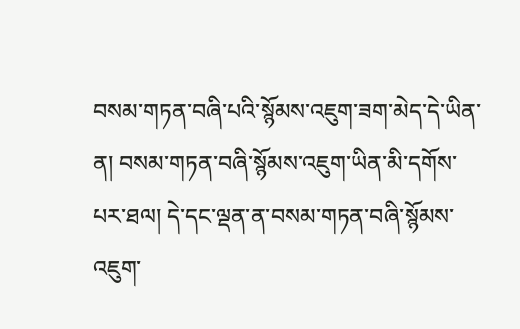བསམ་གཏན་བཞི་པའི་སྙོམས་འཇུག་ཟག་མེད་དེ་ཡིན་ན། བསམ་གཏན་བཞི་སྙོམས་འཇུག་ཡིན་མི་དགོས་པར་ཐལ། དེ་དང་ལྡན་ན་བསམ་གཏན་བཞི་སྙོམས་འཇུག་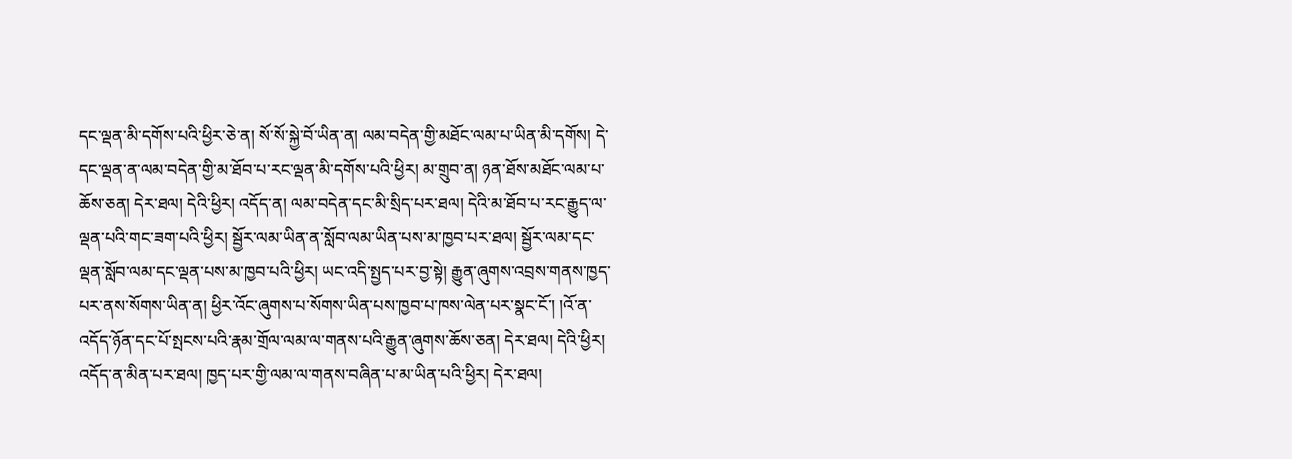དང་ལྡན་མི་དགོས་པའི་ཕྱིར་ཅེ་ན། སོ་སོ་སྐྱེ་བོ་ཡིན་ན། ལམ་བདེན་གྱི་མཐོང་ལམ་པ་ཡིན་མི་དགོས། དེ་དང་ལྡན་ན་ལམ་བདེན་གྱི་མ་ཐོབ་པ་རང་ལྡན་མི་དགོས་པའི་ཕྱིར། མ་གྲུབ་ན། ཉན་ཐོས་མཐོང་ལམ་པ་ཆོས་ཅན། དེར་ཐལ། དེའི་ཕྱིར། འདོད་ན། ལམ་བདེན་དང་མི་སྲིད་པར་ཐལ། དེའི་མ་ཐོབ་པ་རང་རྒྱུད་ལ་ལྡན་པའི་གང་ཟག་པའི་ཕྱིར། སྦྱོར་ལམ་ཡིན་ན་སློབ་ལམ་ཡིན་པས་མ་ཁྱབ་པར་ཐལ། སྦྱོར་ལམ་དང་ལྡན་སློབ་ལམ་དང་ལྡན་པས་མ་ཁྱབ་པའི་ཕྱིར། ཡང་འདི་སྤྱད་པར་བྱ་སྟེ། རྒྱུན་ཞུགས་འབྲས་གནས་ཁྱད་པར་ནས་སོགས་ཡིན་ན། ཕྱིར་འོང་ཞུགས་པ་སོགས་ཡིན་པས་ཁྱབ་པ་ཁས་ལེན་པར་སྣང་ངོ་། །འོ་ན་འདོད་ཉོན་དང་པོ་སྤངས་པའི་རྣམ་གྲོལ་ལམ་ལ་གནས་པའི་རྒྱུན་ཞུགས་ཆོས་ཅན། དེར་ཐལ། དེའི་ཕྱིར། འདོད་ན་མིན་པར་ཐལ། ཁྱད་པར་གྱི་ལམ་ལ་གནས་བཞིན་པ་མ་ཡིན་པའི་ཕྱིར། དེར་ཐལ།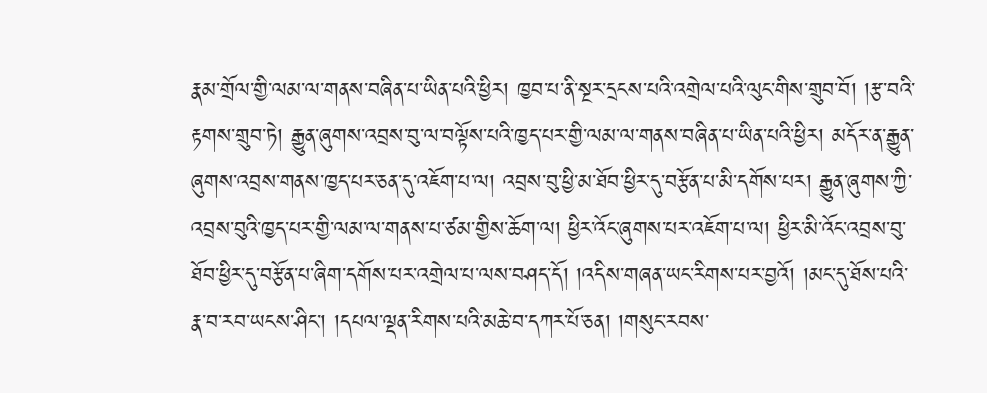རྣམ་གྲོལ་གྱི་ལམ་ལ་གནས་བཞིན་པ་ཡིན་པའི་ཕྱིར། ཁྱབ་པ་ནི་སྔར་དྲངས་པའི་འགྲེལ་པའི་ལུང་གིས་གྲུབ་བོ། །རྩ་བའི་རྟགས་གྲུབ་ཏེ། རྒྱུན་ཞུགས་འབྲས་བུ་ལ་བལྟོས་པའི་ཁྱད་པར་གྱི་ལམ་ལ་གནས་བཞིན་པ་ཡིན་པའི་ཕྱིར། མདོར་ན་རྒྱུན་ཞུགས་འབྲས་གནས་ཁྱད་པར་ཅན་དུ་འཇོག་པ་ལ། འབྲས་བུ་ཕྱི་མ་ཐོབ་ཕྱིར་དུ་བརྩོན་པ་མི་དགོས་པར། རྒྱུན་ཞུགས་ཀྱི་འབྲས་བུའི་ཁྱད་པར་གྱི་ལམ་ལ་གནས་པ་ཙམ་གྱིས་ཆོག་ལ། ཕྱིར་འོང་ཞུགས་པར་འཇོག་པ་ལ། ཕྱིར་མི་འོང་འབྲས་བུ་ཐོབ་ཕྱིར་དུ་བརྩོན་པ་ཞིག་དགོས་པར་འགྲེལ་པ་ལས་བཤད་དོ། །འདིས་གཞན་ཡང་རིགས་པར་བྱའོ། །མང་དུ་ཐོས་པའི་རྣ་བ་རབ་ཡངས་ཤིང་། །དཔལ་ལྡན་རིགས་པའི་མཆེ་བ་དཀར་པོ་ཅན། །གསུང་རབས་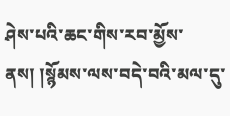ཤེས་པའི་ཆང་གིས་རབ་མྱོས་ནས། །སྙོམས་ལས་བདེ་བའི་མལ་དུ་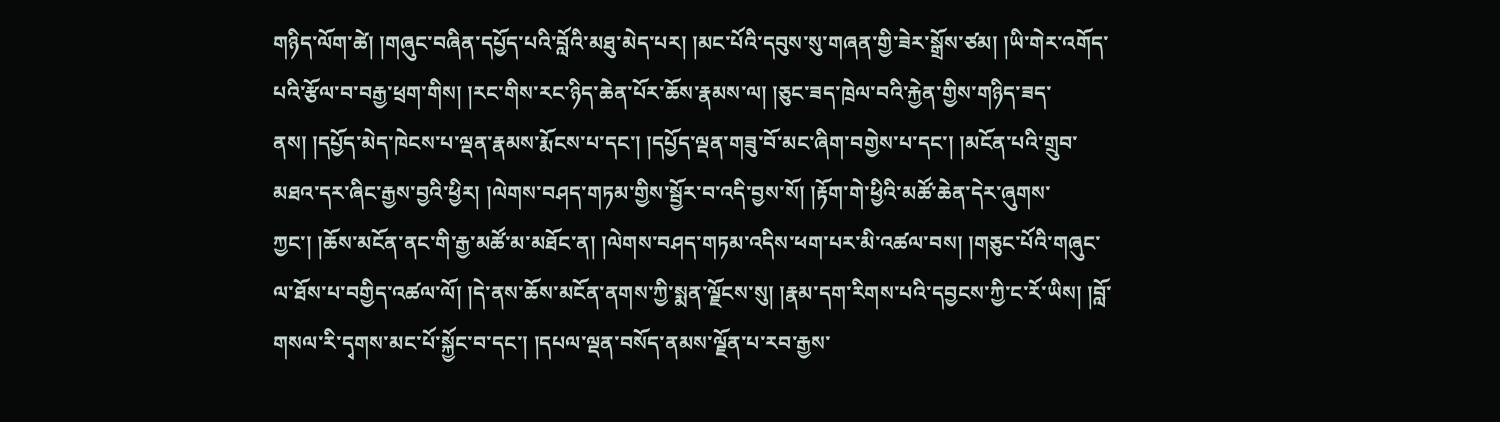གཉིད་ལོག་ཚེ། །གཞུང་བཞིན་དཔྱོད་པའི་བློའི་མཐུ་མེད་པར། །མང་པོའི་དབུས་སུ་གཞན་གྱི་ཟེར་སྒྲོས་ཙམ། །ཡི་གེར་འགོད་པའི་རྩོལ་བ་བརྒྱ་ཕྲག་གིས། །རང་གིས་རང་ཉིད་ཆེན་པོར་ཆོས་རྣམས་ལ། །ཅུང་ཟད་ཁྲེལ་བའི་རྐྱེན་གྱིས་གཉིད་ཟད་ནས། །དཔྱོད་མེད་ཁེངས་པ་ལྡན་རྣམས་རྨོངས་པ་དང་། །དཔྱོད་ལྡན་གཟུ་བོ་མང་ཞིག་བགྱེས་པ་དང་། །མངོན་པའི་གྲུབ་མཐའ་དར་ཞིང་རྒྱས་བྱའི་ཕྱིར། །ལེགས་བཤད་གཏམ་གྱིས་སྦྱོར་བ་འདི་བྱས་སོ། །རྟོག་གེ་ཕྱིའི་མཚོ་ཆེན་དེར་ཞུགས་ཀྱང་། །ཆོས་མངོན་ནང་གི་རྒྱ་མཚོ་མ་མཐོང་ན། །ལེགས་བཤད་གཏམ་འདིས་ཕག་པར་མི་འཚལ་བས། །གཅུང་པོའི་གཞུང་ལ་ཐོས་པ་བགྱིད་འཚལ་ལོ། །དེ་ནས་ཆོས་མངོན་ནགས་ཀྱི་སྨན་ལྗོངས་སུ། །རྣམ་དག་རིགས་པའི་དབྱངས་ཀྱི་ང་རོ་ཡིས། །བློ་གསལ་རི་དྭགས་མང་པོ་སྐྱོང་བ་དང་། །དཔལ་ལྡན་བསོད་ནམས་ལྗོན་པ་རབ་རྒྱས་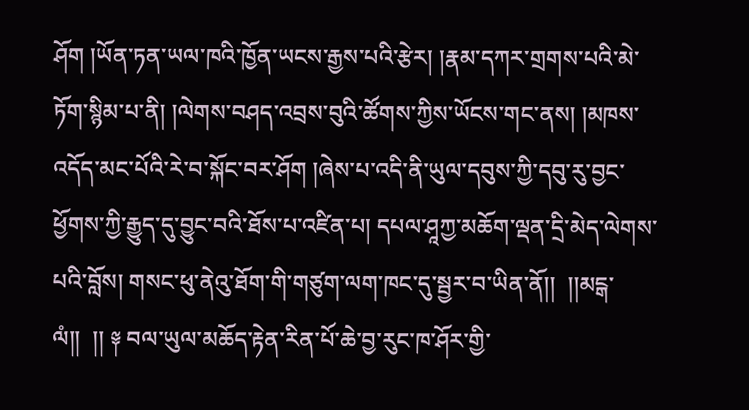ཤོག །ཡོན་ཏན་ཡལ་ཁའི་ཁྱོན་ཡངས་རྒྱས་པའི་རྩེར། །རྣམ་དཀར་གྲགས་པའི་མེ་ཏོག་སྙིམ་པ་ནི། །ལེགས་བཤད་འབྲས་བུའི་ཚོགས་ཀྱིས་ཡོངས་གང་ནས། །མཁས་འདོད་མང་པོའི་རེ་བ་སྐོང་བར་ཤོག །ཞེས་པ་འདི་ནི་ཡུལ་དབུས་ཀྱི་དབུ་རུ་བྱང་ཕྱོགས་ཀྱི་རྒྱུད་དུ་བྱུང་བའི་ཐོས་པ་འཛིན་པ། དཔལ་ཤཱཀྱ་མཆོག་ལྡན་དྲི་མེད་ལེགས་པའི་བློས། གསང་ཕུ་ནེའུ་ཐོག་གི་གཙུག་ལག་ཁང་དུ་སྦྱར་བ་ཡིན་ནོ།།  །།མངྒ་ལཾ།།  །། ༈ བལ་ཡུལ་མཆོད་རྟེན་རིན་པོ་ཆེ་བྱ་རུང་ཁ་ཤོར་གྱི་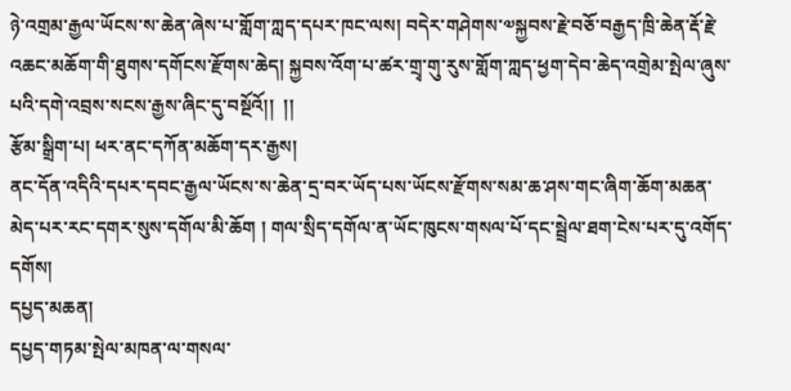ཉེ་འགྲམ་རྒྱལ་ཡོངས་ས་ཆེན་ཞེས་པ་གློག་ཀླད་དཔར་ཁང་ལས། བདེར་གཤེགས་༧སྐྱབས་རྗེ་བཅོ་བརྒྱད་ཁྲི་ཆེན་རྡོ་རྗེ་འཆང་མཆོག་གི་ཐུགས་དགོངས་རྫོགས་ཆེད། སྐྱབས་འོག་པ་ཚར་གྲྭ་གུ་རུས་གློག་ཀླད་ཕྱག་དེབ་ཆེད་འགྲེམ་སྤེལ་ཞུས་པའི་དགེ་འབྲས་སངས་རྒྱས་ཞིང་དུ་བསྔོའོ།།  །།
རྩོམ་སྒྲིག་པ། ཕར་ནང་དཀོན་མཆོག་དར་རྒྱས།
ནང་དོན་འདིའི་དཔར་དབང་རྒྱལ་ཡོངས་ས་ཆེན་དྲ་བར་ཡོད་པས་ཡོངས་རྫོགས་སམ་ཆ་ཤས་གང་ཞིག་ཆོག་མཆན་མེད་པར་རང་དགར་སུས་དགོལ་མི་ཆོག ། གལ་སྲིད་དགོལ་ན་ཡོང་ཁུངས་གསལ་པོ་དང་སྦྲེལ་ཐག་ངེས་པར་དུ་འགོད་དགོས།
དཔྱད་མཆན།
དཔྱད་གཏམ་སྤེལ་མཁན་ལ་གསལ་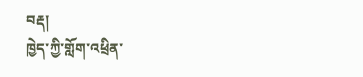བརྡ།
ཁྱེད་ཀྱི་གློག་འཕྲིན་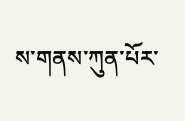ས་གནས་ཀུན་པོར་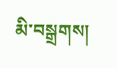མི་བསྒྲགས།